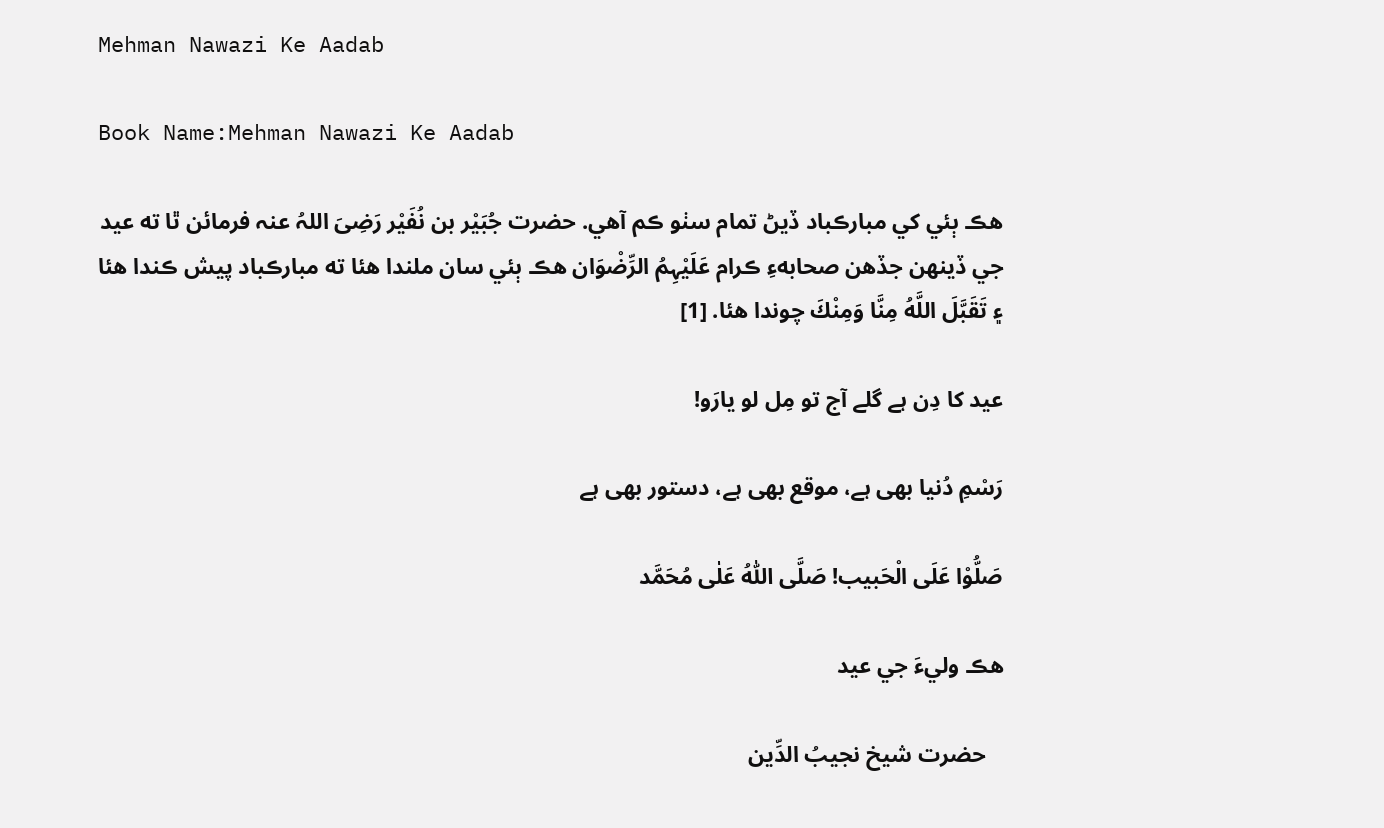Mehman Nawazi Ke Aadab

Book Name:Mehman Nawazi Ke Aadab

هڪ ٻئي کي مبارڪباد ڏيڻ تمام سٺو ڪم آهي. حضرت جُبَيْر بن نُفَيْر رَضِیَ اللہُ عنہ فرمائن ٿا ته عيد جي ڏينهن جڏهن صحابهءِ ڪرام عَلَیْہِمُ الرِّضْوَان هڪ ٻئي سان ملندا هئا ته مبارڪباد پيش ڪندا هئا ۽ تَقَبَّلَ اللَّهُ مِنَّا وَمِنْكَ چوندا هئا. [1]

عید کا دِن ہے گلے آج تو مِل لو یارَو!

رَسْمِ دُنیا بھی ہے، موقع بھی ہے، دستور بھی ہے

صَلُّوْا عَلَی الْحَبیب! صَلَّی اللّٰہُ عَلٰی مُحَمَّد

هڪ وليءَ جي عيد

   حضرت شيخ نجيبُ الدِّين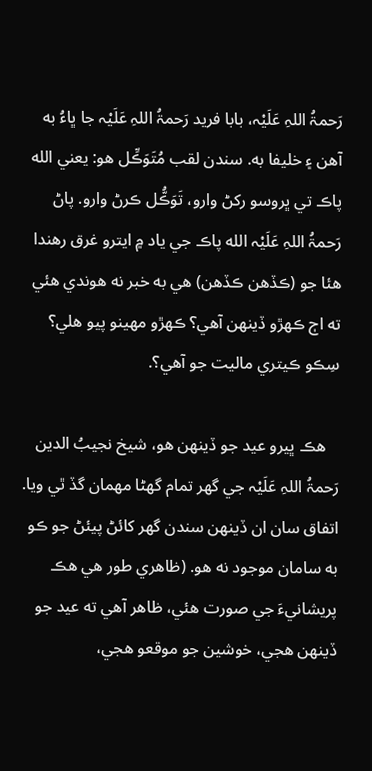رَحمۃُ اللہِ عَلَیْہ، بابا فريد رَحمۃُ اللہِ عَلَیْہ جا ڀاءُ به آهن ۽ خليفا به. سندن لقب مُتَوَڪِّل هو: يعني الله پاڪ تي ڀروسو رکڻ وارو، تَوَڪُّل ڪرڻ وارو. پاڻ رَحمۃُ اللہِ عَلَیْہ الله پاڪ جي ياد ۾ ايترو غرق رهندا هئا جو (ڪڏهن ڪڏهن) هي به خبر نه هوندي هئي ته اڄ ڪهڙو ڏينهن آهي؟ ڪهڙو مهينو پيو هلي؟ سِڪو ڪيتري ماليت جو آهي؟.

   هڪ ڀيرو عيد جو ڏينهن هو، شيخ نجيبُ الدين رَحمۃُ اللہِ عَلَیْہ جي گهر تمام گهڻا مهمان گڏ ٿي ويا. اتفاق سان ان ڏينهن سندن گهر کائڻ پيئڻ جو ڪو به سامان موجود نه هو. (ظاهري طور هي هڪ پريشانيءَ جي صورت هئي، ظاهر آهي ته عيد جو ڏينهن هجي، خوشين جو موقعو هجي،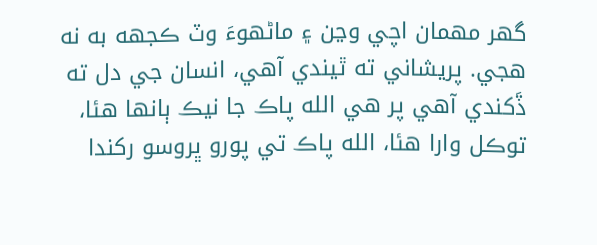گهر مهمان اچي وڃن ۽ ماڻهوءَ وٽ ڪجهه به نه هجي. پريشاني ته ٿيندي آهي، انسان جي دل ته ڏَکندي آهي پر هي الله پاڪ جا نيڪ ٻانها هئا، توڪل وارا هئا، الله پاڪ تي پورو ڀروسو رکندا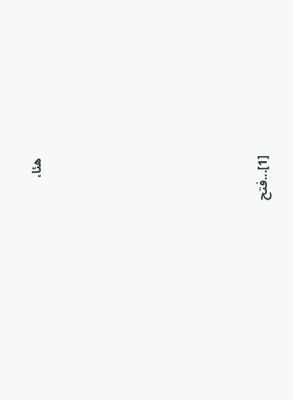هئا،








[1]...فتح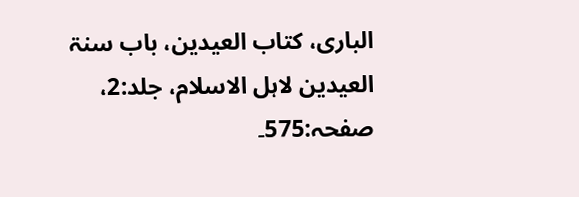الباری، کتاب العیدین، باب سنۃ العیدین لاہل الاسلام، جلد:2، صفحہ:575۔